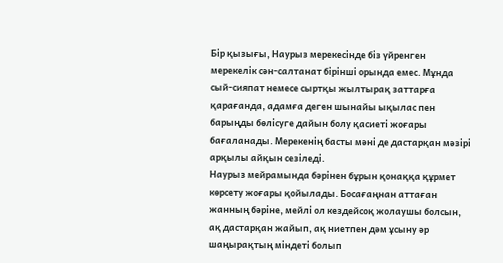Бір қызығы, Наурыз мерекесінде біз үйренген мерекелік сән-салтанат бірінші орында емес. Мұнда сый-сияпат немесе сыртқы жылтырақ заттарға қарағанда, адамға деген шынайы ықылас пен барыңды бөлісуге дайын болу қасиеті жоғары бағаланады. Мерекенің басты мәні де дастарқан мәзірі арқылы айқын сезіледі.
Наурыз мейрамында бәрінен бұрын қонаққа құрмет көрсету жоғары қойылады. Босағаңнан аттаған жанның бәріне, мейлі ол кездейсоқ жолаушы болсын, ақ дастарқан жайып, ақ ниетпен дәм ұсыну әр шаңырақтың міндеті болып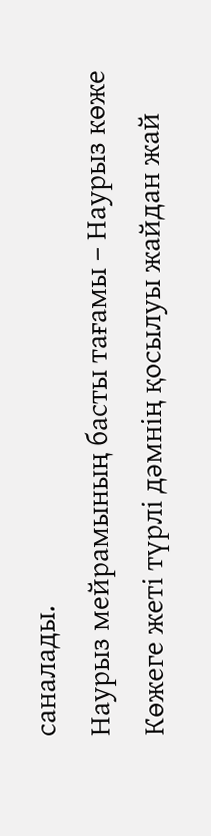саналады.
Наурыз мейрамының басты тағамы – Наурыз көже
Көжеге жеті түрлі дәмнің қосылуы жайдан жай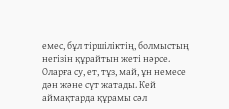емес, бұл тіршіліктің, болмыстың негізін құрайтын жеті нәрсе. Оларға су, ет, тұз, май, ұн немесе дән және сүт жатады. Кей аймақтарда құрамы сәл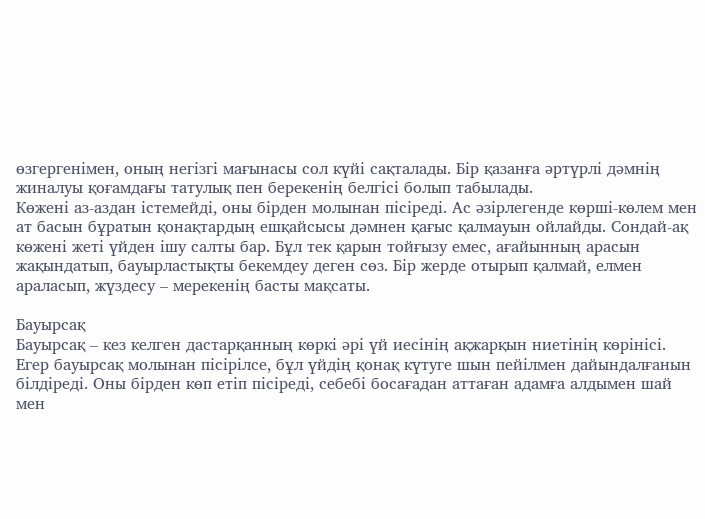өзгергенімен, оның негізгі мағынасы сол күйі сақталады. Бір қазанға әртүрлі дәмнің жиналуы қоғамдағы татулық пен берекенің белгісі болып табылады.
Көжені аз-аздан істемейді, оны бірден молынан пісіреді. Ас әзірлегенде көрші-көлем мен ат басын бұратын қонақтардың ешқайсысы дәмнен қағыс қалмауын ойлайды. Сондай-ақ көжені жеті үйден ішу салты бар. Бұл тек қарын тойғызу емес, ағайынның арасын жақындатып, бауырластықты бекемдеу деген сөз. Бір жерде отырып қалмай, елмен араласып, жүздесу – мерекенің басты мақсаты.

Бауырсақ
Бауырсақ – кез келген дастарқанның көркі әрі үй иесінің ақжарқын ниетінің көрінісі. Егер бауырсақ молынан пісірілсе, бұл үйдің қонақ күтуге шын пейілмен дайындалғанын білдіреді. Оны бірден көп етіп пісіреді, себебі босағадан аттаған адамға алдымен шай мен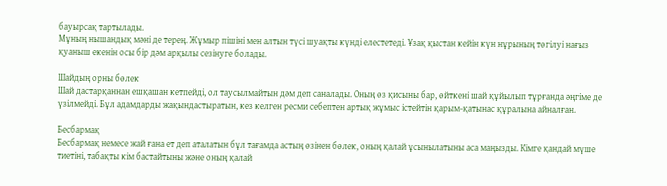бауырсақ тартылады.
Мұның нышандық мәні де терең. Жұмыр пішіні мен алтын түсі шуақты күнді елестетеді. Ұзақ қыстан кейін күн нұрының төгілуі нағыз қуаныш екенін осы бір дәм арқылы сезінуге болады.

Шайдың орны бөлек
Шай дастарқаннан ешқашан кетпейді, ол таусылмайтын дәм деп саналады. Оның өз қисыны бар, өйткені шай құйылып тұрғанда әңгіме де үзілмейді. Бұл адамдарды жақындастыратын, кез келген ресми себептен артық жұмыс істейтін қарым-қатынас құралына айналған.

Бесбармақ
Бесбармақ немесе жай ғана ет деп аталатын бұл тағамда астың өзінен бөлек, оның қалай ұсынылатыны аса маңызды. Кімге қандай мүше тиетіні, табақты кім бастайтыны және оның қалай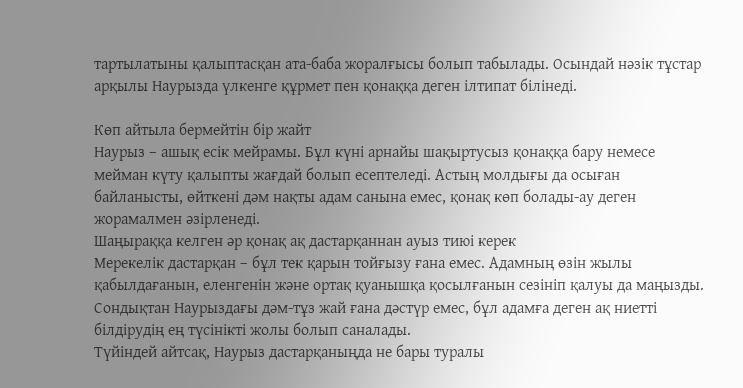тартылатыны қалыптасқан ата-баба жоралғысы болып табылады. Осындай нәзік тұстар арқылы Наурызда үлкенге құрмет пен қонаққа деген ілтипат білінеді.

Көп айтыла бермейтін бір жайт
Наурыз – ашық есік мейрамы. Бұл күні арнайы шақыртусыз қонаққа бару немесе мейман күту қалыпты жағдай болып есептеледі. Астың молдығы да осыған байланысты, өйткені дәм нақты адам санына емес, қонақ көп болады-ау деген жорамалмен әзірленеді.
Шаңыраққа келген әр қонақ ақ дастарқаннан ауыз тиюі керек
Мерекелік дастарқан – бұл тек қарын тойғызу ғана емес. Адамның өзін жылы қабылдағанын, еленгенін және ортақ қуанышқа қосылғанын сезініп қалуы да маңызды. Сондықтан Наурыздағы дәм-тұз жай ғана дәстүр емес, бұл адамға деген ақ ниетті білдірудің ең түсінікті жолы болып саналады.
Түйіндей айтсақ, Наурыз дастарқаныңда не бары туралы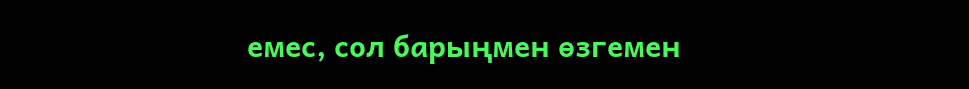емес, сол барыңмен өзгемен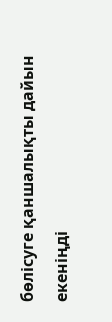бөлісуге қаншалықты дайын екеніңді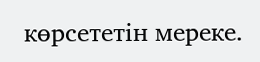көрсететін мереке.